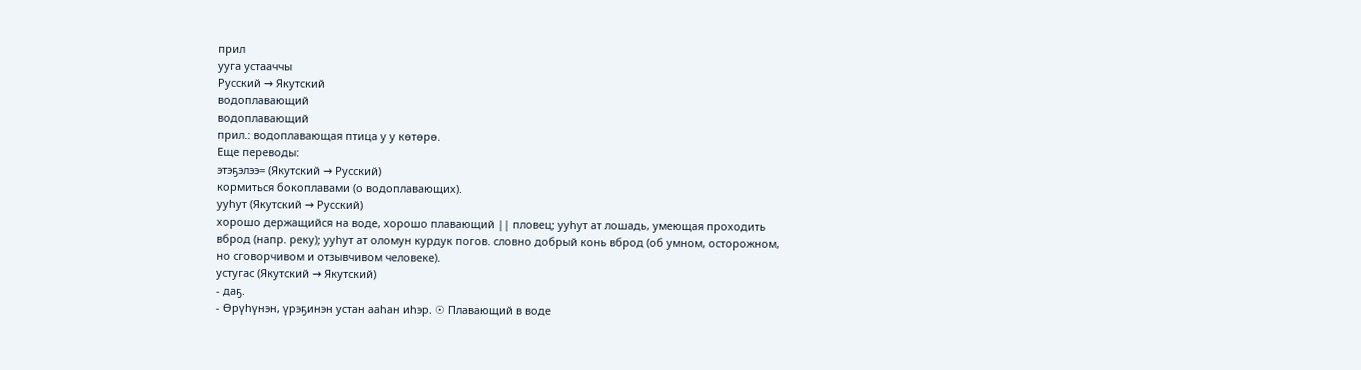прил
ууга устааччы
Русский → Якутский
водоплавающий
водоплавающий
прил.: водоплавающая птица у у көтөрө.
Еще переводы:
этэҕэлээ= (Якутский → Русский)
кормиться бокоплавами (о водоплавающих).
ууһут (Якутский → Русский)
хорошо держащийся на воде, хорошо плавающий || пловец; ууһут ат лошадь, умеющая проходить вброд (напр. реку); ууһут ат оломун курдук погов. словно добрый конь вброд (об умном, осторожном, но сговорчивом и отзывчивом человеке).
устугас (Якутский → Якутский)
- даҕ.
- Өрүһүнэн, үрэҕинэн устан ааһан иһэр. ☉ Плавающий в воде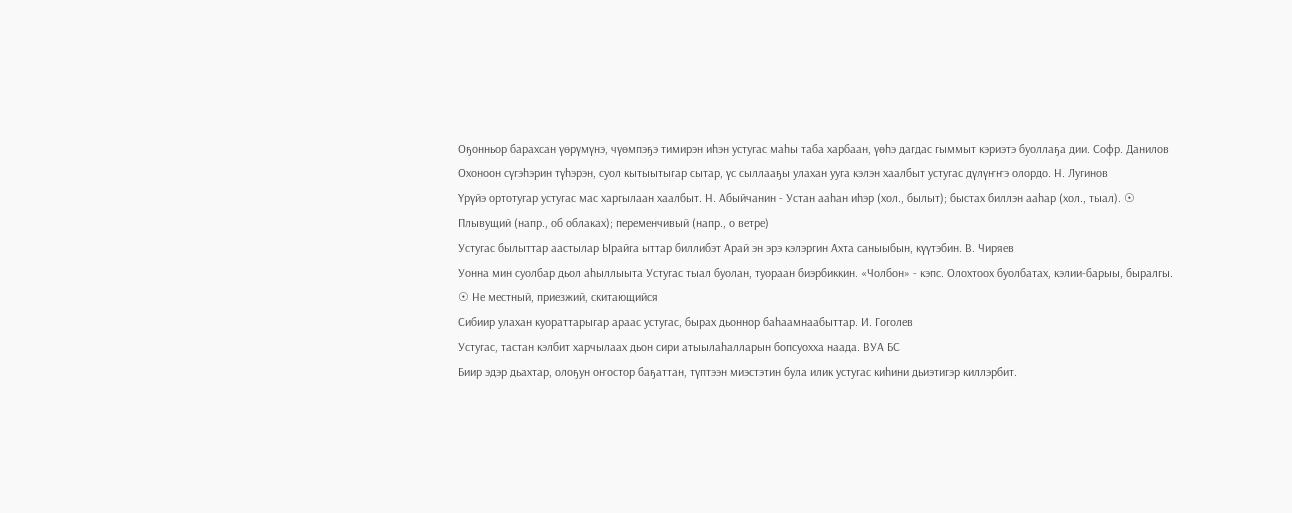Оҕонньор барахсан үөрүмүнэ, чүөмпэҕэ тимирэн иһэн устугас маһы таба харбаан, үөһэ дагдас гыммыт кэриэтэ буоллаҕа дии. Софр. Данилов
Охоноон сүгэһэрин түһэрэн, суол кытыытыгар сытар, үс сыллааҕы улахан ууга кэлэн хаалбыт устугас дүлүҥҥэ олордо. Н. Лугинов
Үрүйэ ортотугар устугас мас харгылаан хаалбыт. Н. Абыйчанин - Устан ааһан иһэр (хол., былыт); быстах биллэн ааһар (хол., тыал). ☉ Плывущий (напр., об облаках); переменчивый (напр., о ветре)
Устугас былыттар аастылар Ырайга ыттар биллибэт Арай эн эрэ кэлэргин Ахта саныыбын, күүтэбин. В. Чиряев
Уонна мин суолбар дьол аһыллыыта Устугас тыал буолан, туораан биэрбиккин. «Чолбон» - кэпс. Олохтоох буолбатах, кэлии-барыы, быралгы. ☉ Не местный, приезжий, скитающийся
Сибиир улахан куораттарыгар араас устугас, бырах дьоннор баһаамнаабыттар. И. Гоголев
Устугас, тастан кэлбит харчылаах дьон сири атыылаһалларын бопсуохха наада. ВУА БС
Биир эдэр дьахтар, олоҕун оҥостор баҕаттан, түптээн миэстэтин була илик устугас киһини дьиэтигэр киллэрбит.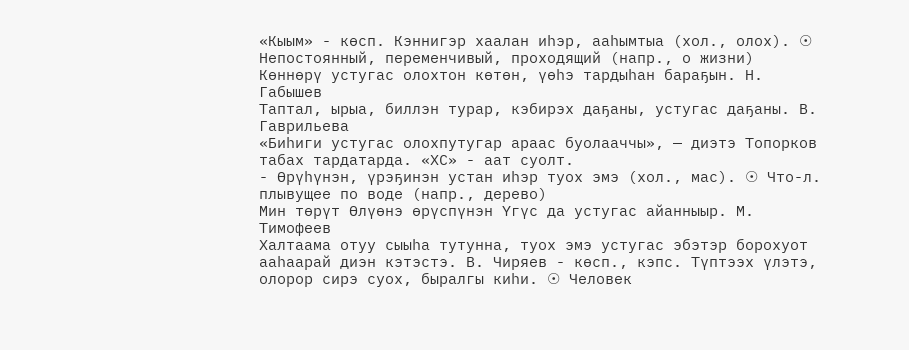«Кыым» - көсп. Кэннигэр хаалан иһэр, ааһымтыа (хол., олох). ☉ Непостоянный, переменчивый, проходящий (напр., о жизни)
Көннөрү устугас олохтон көтөн, үөһэ тардыһан бараҕын. Н. Габышев
Таптал, ырыа, биллэн турар, кэбирэх даҕаны, устугас даҕаны. В. Гаврильева
«Биһиги устугас олохпутугар араас буолааччы», — диэтэ Топорков табах тардатарда. «ХС» - аат суолт.
- Өрүһүнэн, үрэҕинэн устан иһэр туох эмэ (хол., мас). ☉ Что-л. плывущее по воде (напр., дерево)
Мин төрүт Өлүөнэ өрүспүнэн Үгүс да устугас айанныыр. М. Тимофеев
Халтаама отуу сыыһа тутунна, туох эмэ устугас эбэтэр борохуот ааһаарай диэн кэтэстэ. В. Чиряев - көсп., кэпс. Түптээх үлэтэ, олорор сирэ суох, быралгы киһи. ☉ Человек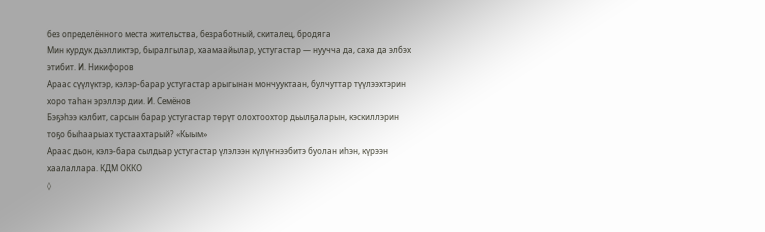без определённого места жительства, безработный, скиталец, бродяга
Мин курдук дьэлликтэр, быралгылар, хаамаайылар, устугастар — нуучча да, саха да элбэх этибит. И. Никифоров
Араас сүүлүктэр, кэлэр-барар устугастар арыгынан мончууктаан, булчуттар түүлээхтэрин хоро таһан эрэллэр дии. И. Семёнов
Бэҕэһээ кэлбит, сарсын барар устугастар төрүт олохтоохтор дьылҕаларын, кэскиллэрин тоҕо быһаарыах тустаахтарый? «Кыым»
Араас дьон, кэлэ-бара сылдьар устугастар үлэлээн күлүҥнээбитэ буолан иһэн, күрээн хаалаллара. КДМ ОККО
◊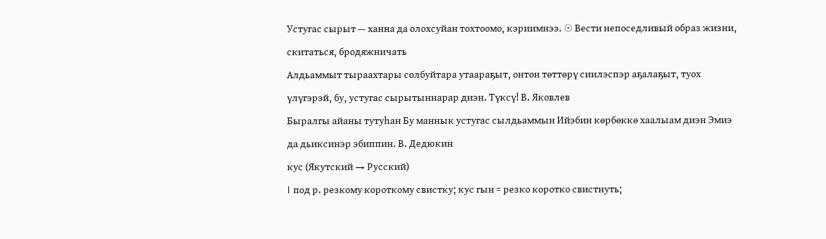Устугас сырыт — ханна да олохсуйан тохтоомо, кэриимнээ. ☉ Вести непоседливый образ жизни, скитаться, бродяжничать
Алдьаммыт тыраахтары солбуйтара утаараҕыт, онтон төттөрү сиилэспэр аҕалаҕыт, туох үлүгэрэй, бу, устугас сырытыннарар диэн. Түксү! В. Яковлев
Быралгы айаны тутуһан Бу маннык устугас сылдьаммын Ийэбин көрбөккө хаалыам диэн Эмиэ да дьиксинэр эбиппин. В. Дедюкин
кус (Якутский → Русский)
I под р. резкому короткому свистку; кус гын = резко коротко свистнуть;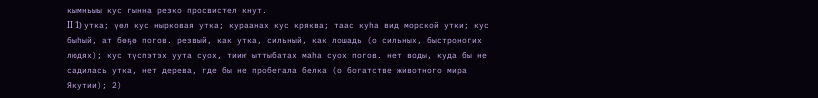кымньыы кус гынна резко просвистел кнут.
II 1) утка; үөл кус нырковая утка; кураанах кус кряква; таас куһа вид морской утки; кус быһый, ат бөҕө погов. резвый, как утка, сильный, как лошадь (о сильных, быстроногих людях); кус түспэтэх уута суох, тииҥ ыттыбатах маһа суох погов. нет воды, куда бы не садилась утка, нет дерева, где бы не пробегала белка (о богатстве животного мира Якутии); 2)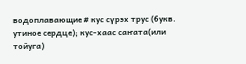водоплавающие # кус сүрэх трус (букв. утиное сердце); кус-хаас саҥата(или тойуга)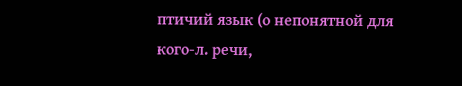птичий язык (о непонятной для кого-л. речи,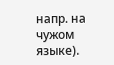напр. на чужом языке).